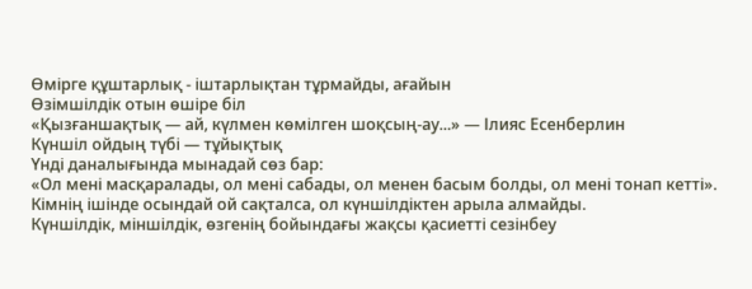Өмірге құштарлық - іштарлықтан тұрмайды, ағайын
Өзімшілдік отын өшіре біл
«Қызғаншақтық — ай, күлмен көмілген шоқсың-ау...» — Ілияс Есенберлин
Күншіл ойдың түбі — тұйықтық
Үнді даналығында мынадай сөз бар:
«Ол мені масқаралады, ол мені сабады, ол менен басым болды, ол мені тонап кетті». Кімнің ішінде осындай ой сақталса, ол күншілдіктен арыла алмайды.
Күншілдік, міншілдік, өзгенің бойындағы жақсы қасиетті сезінбеу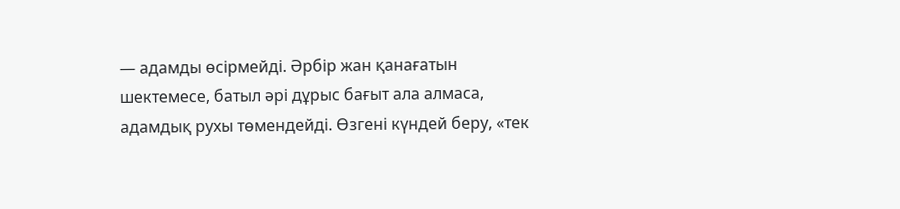— адамды өсірмейді. Әрбір жан қанағатын шектемесе, батыл әрі дұрыс бағыт ала алмаса, адамдық рухы төмендейді. Өзгені күндей беру, «тек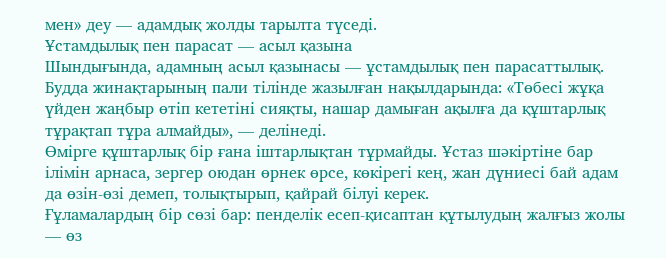мен» деу — адамдық жолды тарылта түседі.
Ұстамдылық пен парасат — асыл қазына
Шындығында, адамның асыл қазынасы — ұстамдылық пен парасаттылық.
Будда жинақтарының пали тілінде жазылған нақылдарында: «Төбесі жұқа үйден жаңбыр өтіп кететіні сияқты, нашар дамыған ақылға да құштарлық тұрақтап тұра алмайды», — делінеді.
Өмірге құштарлық бір ғана іштарлықтан тұрмайды. Ұстаз шәкіртіне бар ілімін арнаса, зергер оюдан өрнек өрсе, көкірегі кең, жан дүниесі бай адам да өзін-өзі демеп, толықтырып, қайрай білуі керек.
Ғұламалардың бір сөзі бар: пенделік есеп-қисаптан құтылудың жалғыз жолы — өз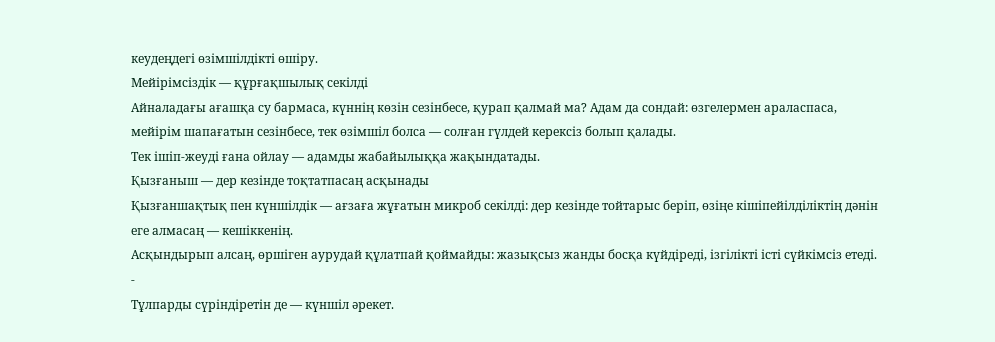кеудеңдегі өзімшілдікті өшіру.
Мейірімсіздік — құрғақшылық секілді
Айналадағы ағашқа су бармаса, күннің көзін сезінбесе, қурап қалмай ма? Адам да сондай: өзгелермен араласпаса, мейірім шапағатын сезінбесе, тек өзімшіл болса — солған гүлдей керексіз болып қалады.
Тек ішіп-жеуді ғана ойлау — адамды жабайылыққа жақындатады.
Қызғаныш — дер кезінде тоқтатпасаң асқынады
Қызғаншақтық пен күншілдік — ағзаға жұғатын микроб секілді: дер кезінде тойтарыс беріп, өзіңе кішіпейілділіктің дәнін еге алмасаң — кешіккенің.
Асқындырып алсаң, өршіген аурудай құлатпай қоймайды: жазықсыз жанды босқа күйдіреді, ізгілікті істі сүйкімсіз етеді.
-
Тұлпарды сүріндіретін де — күншіл әрекет.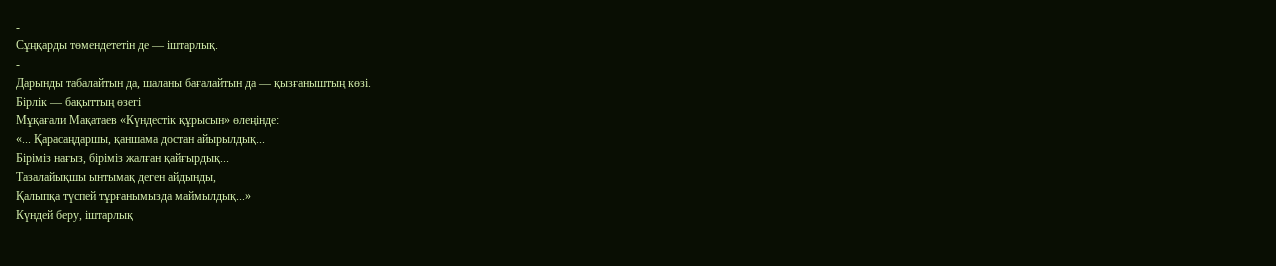-
Сұңқарды төмендететін де — іштарлық.
-
Дарынды табалайтын да, шаланы бағалайтын да — қызғаныштың көзі.
Бірлік — бақыттың өзегі
Мұқағали Мақатаев «Күндестік құрысын» өлеңінде:
«... Қарасаңдаршы, қаншама достан айырылдық...
Біріміз нағыз, біріміз жалған қайғырдық...
Тазалайықшы ынтымақ деген айдынды,
Қалыпқа түспей тұрғанымызда маймылдық...»
Күндей беру, іштарлық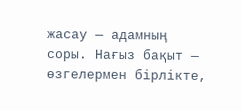жасау — адамның соры. Нағыз бақыт — өзгелермен бірлікте,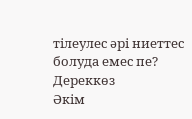тілеулес әрі ниеттес болуда емес пе?
Дереккөз
Әкім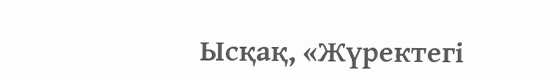Ысқақ, «Жүректегі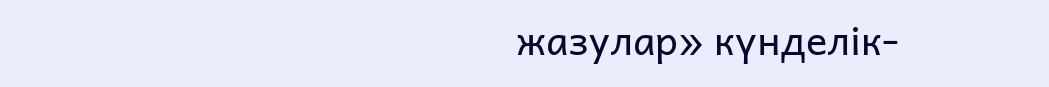жазулар» күнделік-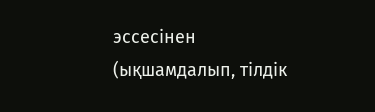эссесінен (ықшамдалып, тілдік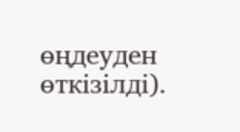өңдеуден өткізілді).